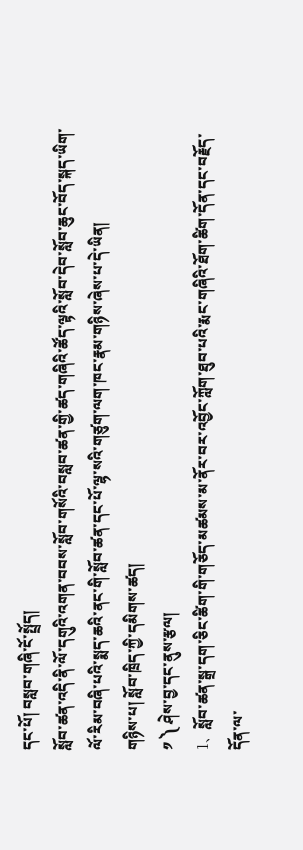དང་པོ། བསླབ་གཞི་ངོ་སྤྲོད།
སློབ་ཚན་འདི་ནི་ལོ་དགུའི་འགན་བབས་སློབ་གསོའི་བསླབ་ཚན་གྱི་ཚད་གཞིའི་ཚོད་ལྟའི་སློབ་དེབ་སློབ་ཆུང་བོད་སྐད་ཡིག་ལོ་རིམ་བཞི་པའི་སྨད་ཆའི་ནང་གི་སློབ་ཚན་དང་པོ་ལྷ་སའི་གཙུག་ལག་ཁང་རྣམ་གཉིས་ཞེས་པ་དེ་ཡིན།
གཉིས་པ། སློབ་ཁྲིད་ཀྱི་དམིགས་ཚད།
༡ ༽ ཤེས་བྱ་དང་ནུས་རྩལ།
1、སློབ་ཚན་སྒྲ་དག་ཅིང་ཚིག་གི་གཅོད་མཚམས་མ་ནོར་བར་འབྱོང་ཀློག་ཐུབ་པའི་རྨང་གཞིའི་ཐོག་ཚིག་དོན་དང་བརྗོད་དོན་ལ་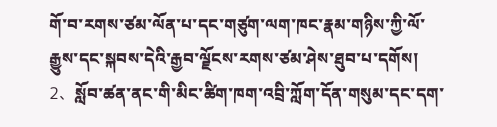གོ་བ་རགས་ཙམ་ལོན་པ་དང་གཙུག་ལག་ཁང་རྣམ་གཉིས་ཀྱི་ལོ་རྒྱུས་དང་སྐབས་དེའི་རྒྱབ་ལྗོངས་རགས་ཙམ་ཤེས་ཐུབ་པ་དགོས།
2、སློབ་ཚན་ནང་གི་མིང་ཚིག་ཁག་འབྲི་ཀློག་དོན་གསུམ་དང་དག་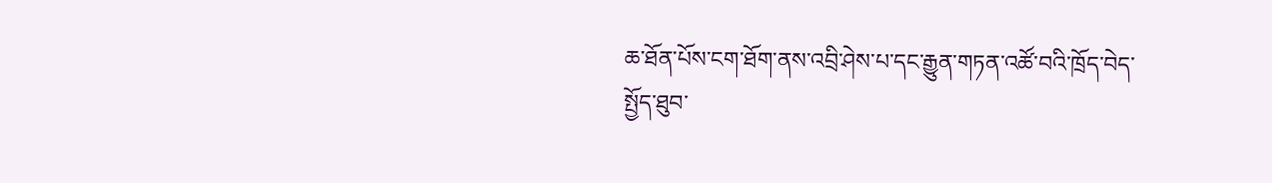ཆ་ཐོན་པོས་ངག་ཐོག་ནས་འབྲི་ཤེས་པ་དང་རྒྱུན་གཏན་འཚོ་བའི་ཁྲོད་བེད་སྤྱོད་ཐུབ་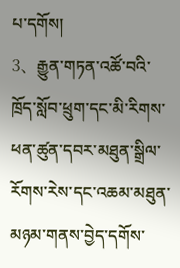པ་དགོས།
3、རྒྱུན་གཏན་འཚོ་བའི་ཁྲོད་སློབ་ཕྲུག་དང་མི་རིགས་ཕན་ཚུན་དབར་མཐུན་སྒྲིལ་རོགས་རེས་དང་འཆམ་མཐུན་མཉམ་གནས་བྱེད་དགོས་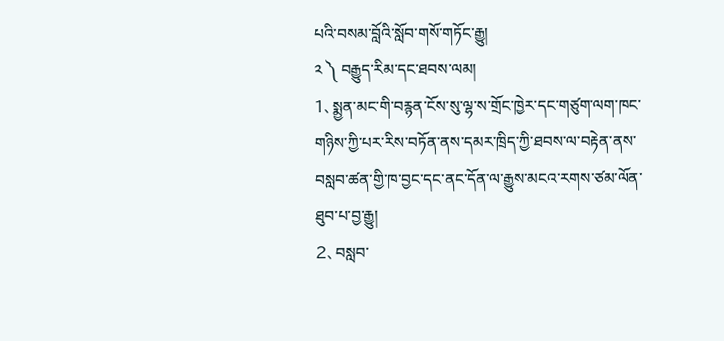པའི་བསམ་བློའི་སློབ་གསོ་གཏོང་རྒྱུ།
༢ ༽ བརྒྱུད་རིམ་དང་ཐབས་ལམ།
1、སྨྱན་མང་གི་བརྙན་ངོས་སུ་ལྷ་ས་གྲོང་ཁྱེར་དང་གཙུག་ལག་ཁང་གཉིས་ཀྱི་པར་རིས་བཏོན་ནས་དམར་ཁྲིད་ཀྱི་ཐབས་ལ་བརྟེན་ནས་བསླབ་ཚན་གྱི་ཁ་བྱང་དང་ནང་དོན་ལ་རྒྱུས་མངའ་རགས་ཙམ་ལོན་ཐུབ་པ་བྱ་རྒྱུ།
2、བསླབ་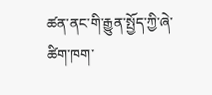ཚན་ནང་གི་རྒྱུན་སྤྱོད་ཀྱི་ཞེ་ཚིག་ཁག་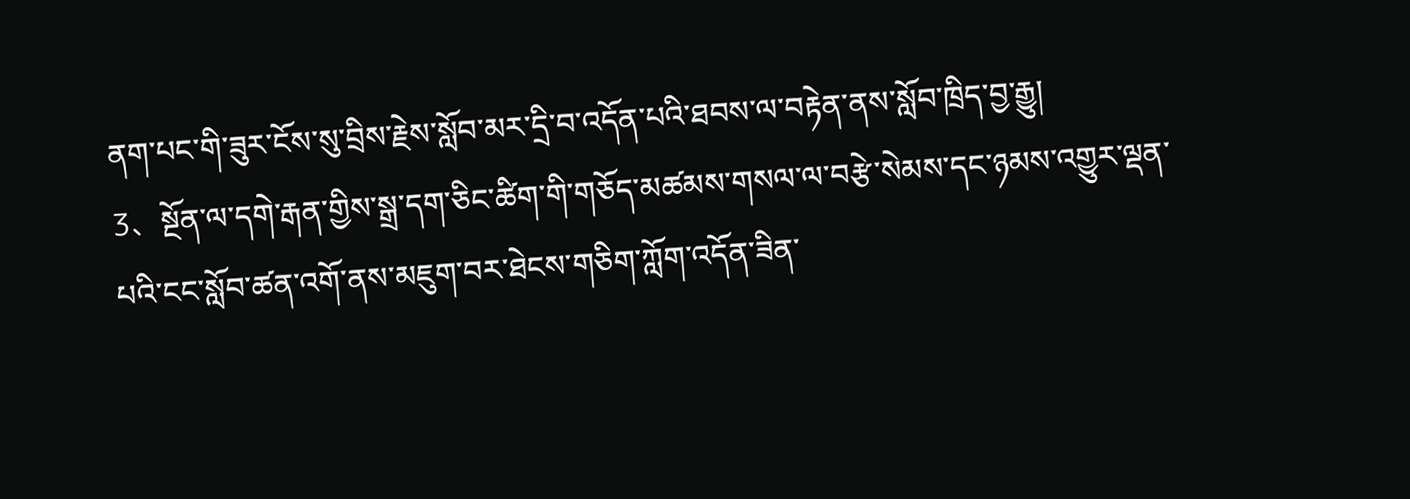ནག་པང་གི་ཟུར་ངོས་སུ་བྲིས་རྗེས་སློབ་མར་དྲི་བ་འདོན་པའི་ཐབས་ལ་བརྟེན་ནས་སློབ་ཁྲིད་བྱ་རྒྱུ།
3、སྔོན་ལ་དགེ་རྒན་གྱིས་སྒྲ་དག་ཅིང་ཚིག་གི་གཅོད་མཚམས་གསལ་ལ་བརྩེ་སེམས་དང་ཉམས་འགྱུར་ལྡན་པའི་ངང་སློབ་ཚན་འགོ་ནས་མཇུག་བར་ཐེངས་གཅིག་ཀློག་འདོན་ཟིན་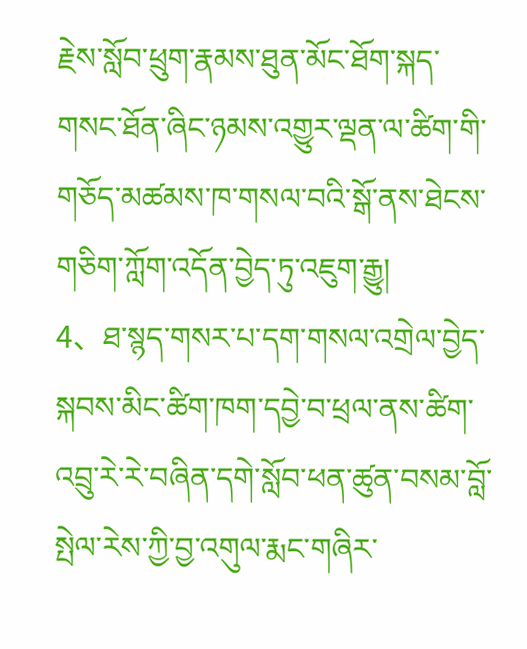རྗེས་སློབ་ཕྲུག་རྣམས་ཐུན་མོང་ཐོག་སྐད་གསང་ཐོན་ཞིང་ཉམས་འགྱུར་ལྡན་ལ་ཚིག་གི་གཅོད་མཚམས་ཁ་གསལ་བའི་སྒོ་ནས་ཐེངས་གཅིག་ཀློག་འདོན་བྱེད་ཏུ་འཇུག་རྒྱུ།
4、ཐ་སྙད་གསར་པ་དག་གསལ་འགྲེལ་བྱེད་སྐབས་མིང་ཚིག་ཁག་དབྱེ་བ་ཕྲལ་ནས་ཚིག་འབྲུ་རེ་རེ་བཞིན་དགེ་སློབ་ཕན་ཚུན་བསམ་བློ་སྤེལ་རེས་ཀྱི་བྱ་འགུལ་རྨང་གཞིར་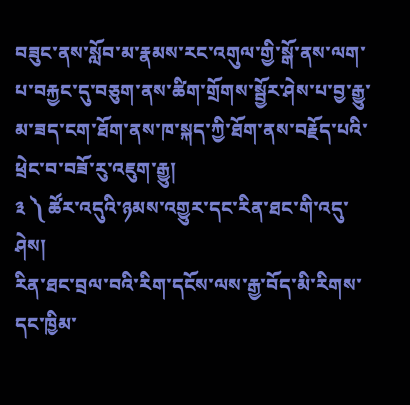བཟུང་ནས་སློབ་མ་རྣམས་རང་འགུལ་གྱི་སྒོ་ནས་ལག་པ་བརྐྱང་དུ་བཅུག་ནས་ཚིག་གྲོགས་སྦྱོར་ཤེས་པ་བྱ་རྒྱུ་མ་ཟད་ངག་ཐོག་ནས་ཁ་སྐད་ཀྱི་ཐོག་ནས་བརྗོད་པའི་ཕྲེང་བ་བཟོ་རུ་འཇུག་རྒྱུ།
༣ ༽ ཚོར་འདུའི་ཉམས་འགྱུར་དང་རིན་ཐང་གི་འདུ་ཤེས།
རིན་ཐང་བྲལ་བའི་རིག་དངོས་ལས་རྒྱ་བོད་མི་རིགས་དང་ཁྱིམ་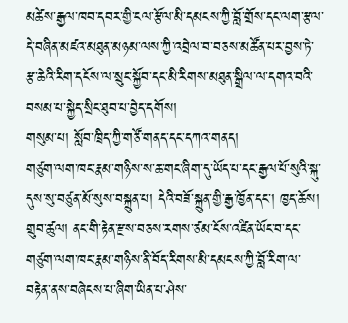མཚེས་རྒྱལ་ཁབ་དབར་གྱི་ངལ་རྩོལ་མི་དམངས་ཀྱི་བློ་གྲོས་དང་ལག་རྩལ་དེ་བཞིན་མཛའ་མཐུན་མཉམ་ལས་ཀྱི་འབྲེལ་བ་བཅས་མཚོན་པར་བྱས་ཏེ་རྩ་ཆེའི་རིག་དངོས་ལ་སྲུང་སྐྱོབ་དང་མི་རིགས་མཐུན་སྒྲིལ་ལ་དགའ་བའི་བསམ་པ་སྐྱེད་སྲིང་ཐུབ་པ་བྱེད་དགོས།
གསུམ་པ། སློབ་ཁྲིད་ཀྱི་གཙོ་གནད་དང་དཀའ་གནད།
གཙུག་ལག་ཁང་རྣམ་གཉིས་ས་ཆ་གང་ཞིག་དུ་ཡོད་པ་དང་རྒྱལ་པོ་སུའི་སྐུ་དུས་སུ་བཙུན་མོ་སུས་བསྐྲུན་པ། དེའི་བཟོ་སྐྲུན་གྱི་རྒྱ་ཁྱོན་དང་། ཁྱད་ཆོས། གྲུབ་ཚུལ། ནང་གི་རྟེན་རྫས་བཅས་རགས་ཙམ་ངོས་འཛིན་ཡོང་བ་དང་གཙུག་ལག་ཁང་རྣམ་གཉིས་ནི་བོད་རིགས་མི་དམངས་ཀྱི་བློ་རིག་ལ་བརྟེན་ནས་བཞེངས་པ་ཞིག་ཡིན་པ་ཤེས་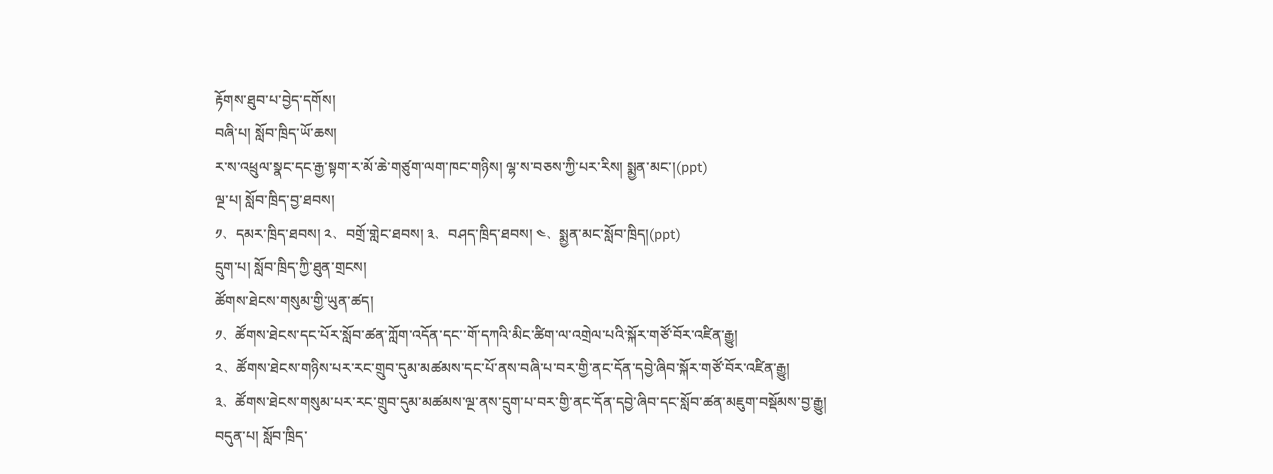རྟོགས་ཐུབ་པ་བྱེད་དགོས།
བཞི་པ། སློབ་ཁྲིད་ཡོ་ཆས།
ར་ས་འཕྲུལ་སྣང་དང་རྒྱ་སྟག་ར་མོ་ཆེ་གཙུག་ལག་ཁང་གཉིས། ལྷ་ས་བཅས་ཀྱི་པར་རིས། སྨྱན་མང་།(ppt)
ལྔ་པ། སློབ་ཁྲིད་བྱ་ཐབས།
༡、དམར་ཁྲིད་ཐབས། ༢、བགྲོ་གླེང་ཐབས། ༣、བཤད་ཁྲིད་ཐབས། ༤、སྨྱན་མང་སློབ་ཁྲིད།(ppt)
དྲུག་པ། སློབ་ཁྲིད་ཀྱི་ཐུན་གྲངས།
ཚོགས་ཐེངས་གསུམ་གྱི་ཡུན་ཚད།
༡、ཚོགས་ཐེངས་དང་པོར་སློབ་ཚན་ཀློག་འདོན་དང་་གོ་དཀའི་མིང་ཚིག་ལ་འགྲེལ་པའི་སྐོར་གཙོ་བོར་འཛིན་རྒྱུ།
༢、ཚོགས་ཐེངས་གཉིས་པར་རང་གྲུབ་དུམ་མཚམས་དང་པོ་ནས་བཞི་པ་བར་གྱི་ནང་དོན་དབྱེ་ཞིབ་སྐོར་གཙོ་བོར་འཛིན་རྒྱུ།
༣、ཚོགས་ཐེངས་གསུམ་པར་རང་གྲུབ་དུམ་མཚམས་ལྔ་ནས་དྲུག་པ་བར་གྱི་ནང་དོན་དབྱེ་ཞིབ་དང་སློབ་ཚན་མཇུག་བསྡོམས་བྱ་རྒྱུ།
བདུན་པ། སློབ་ཁྲིད་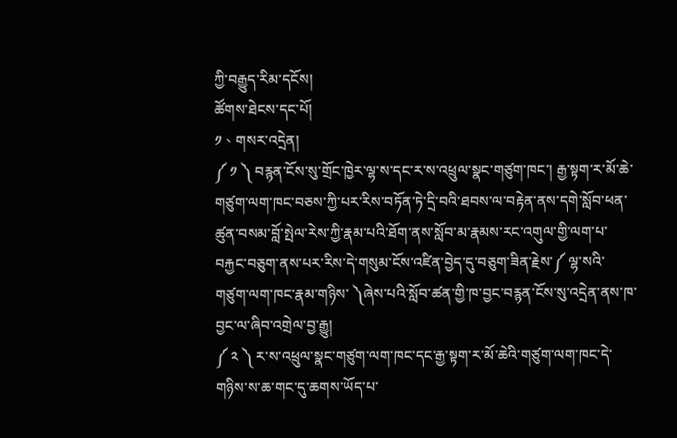ཀྱི་བརྒྱུད་རིམ་དངོས།
ཚོགས་ཐེངས་དང་པོ།
༡、གསར་འདྲེན།
༼ ༡ ༽ བརྙན་ངོས་སུ་གྲོང་ཁྱེར་ལྷ་ས་དང་ར་ས་འཕྲུལ་སྣང་གཙུག་ཁང་། རྒྱ་སྟག་ར་མོ་ཆེ་གཙུག་ལག་ཁང་བཅས་ཀྱི་པར་རིས་བཏོན་ཏེ་དྲི་བའི་ཐབས་ལ་བརྟེན་ནས་དགེ་སློབ་ཕན་ཚུན་བསམ་བློ་སྤེལ་རེས་ཀྱི་རྣམ་པའི་ཐོག་ནས་སློབ་མ་རྣམས་རང་འགུལ་གྱི་ལག་པ་བརྐྱང་བཅུག་ནས་པར་རིས་དེ་གསུམ་ངོས་འཛིན་བྱེད་དུ་བཅུག་ཟིན་རྗེས་༼ ལྷ་སའི་གཙུག་ལག་ཁང་རྣམ་གཉིས་ ༽ཞེས་པའི་སློབ་ཚན་གྱི་ཁ་བྱང་བརྙན་ངོས་སུ་འདྲེན་ནས་ཁ་བྱང་ལ་ཞིབ་འགྲེལ་བྱ་རྒྱུ།
༼ ༢ ༽ ར་ས་འཕྲུལ་སྣང་གཙུག་ལག་ཁང་དང་རྒྱ་སྟག་ར་མོ་ཆེའི་གཙུག་ལག་ཁང་དེ་གཉིས་ས་ཆ་གང་དུ་ཆགས་ཡོད་པ་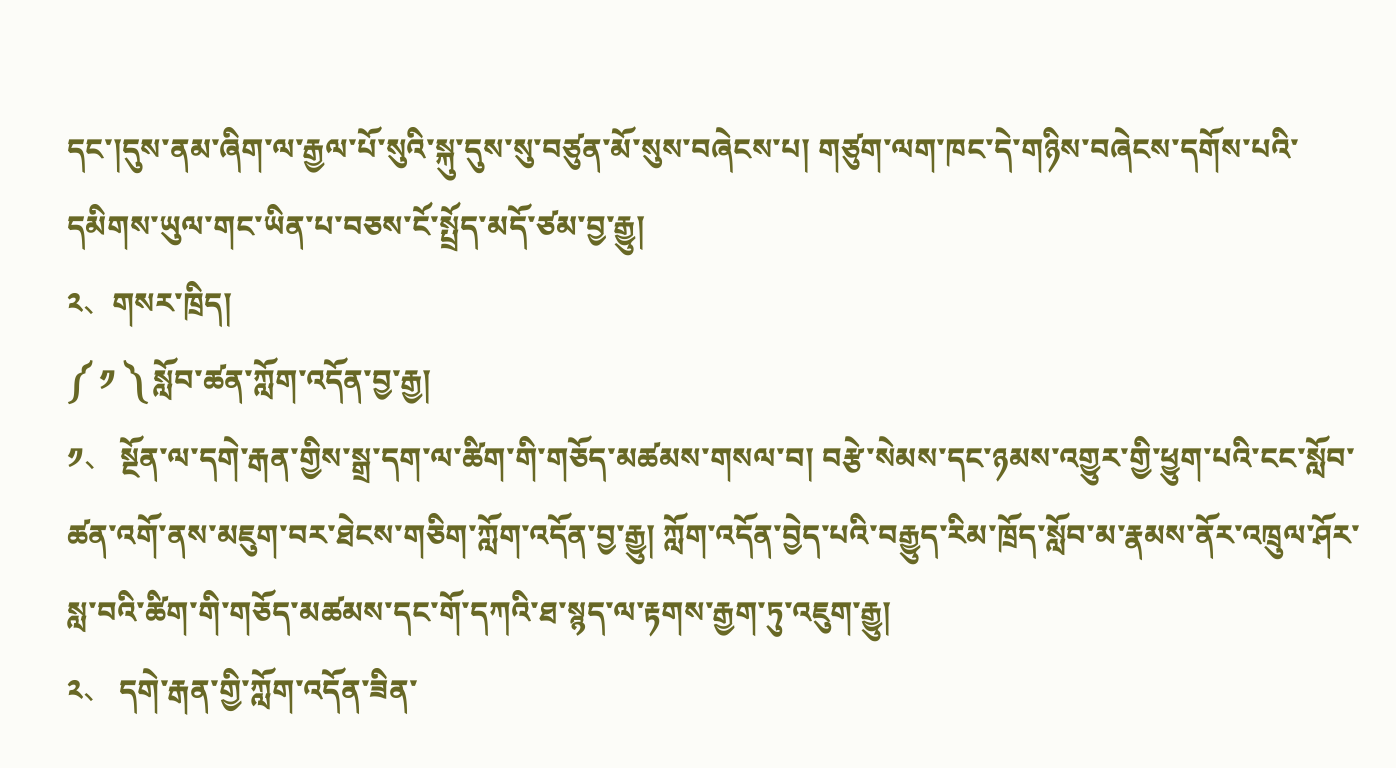དང་།དུས་ནམ་ཞིག་ལ་རྒྱལ་པོ་སུའི་སྐུ་དུས་སུ་བཙུན་མོ་སུས་བཞེངས་པ། གཙུག་ལག་ཁང་དེ་གཉིས་བཞེངས་དགོས་པའི་དམིགས་ཡུལ་གང་ཡིན་པ་བཅས་ངོ་སྤྲོད་མདོ་ཙམ་བྱ་རྒྱུ།
༢、གསར་ཁྲིད།
༼ ༡ ༽ སློབ་ཚན་ཀློག་འདོན་བྱ་རྒྱ།
༡、 སྔོན་ལ་དགེ་རྒན་གྱིས་སྒྲ་དག་ལ་ཚིག་གི་གཅོད་མཚམས་གསལ་བ། བརྩེ་སེམས་དང་ཉམས་འགྱུར་གྱི་ཕྱུག་པའི་ངང་སློབ་ཚན་འགོ་ནས་མཇུག་བར་ཐེངས་གཅིག་ཀློག་འདོན་བྱ་རྒྱུ། ཀློག་འདོན་བྱེད་པའི་བརྒྱུད་རིམ་ཁྲོད་སློབ་མ་རྣམས་ནོར་འཁྲུལ་ཤོར་སླ་བའི་ཚིག་གི་གཅོད་མཚམས་དང་གོ་དཀའི་ཐ་སྙད་ལ་རྟགས་རྒྱག་ཏུ་འཇུག་རྒྱུ།
༢、 དགེ་རྒན་གྱི་ཀློག་འདོན་ཟིན་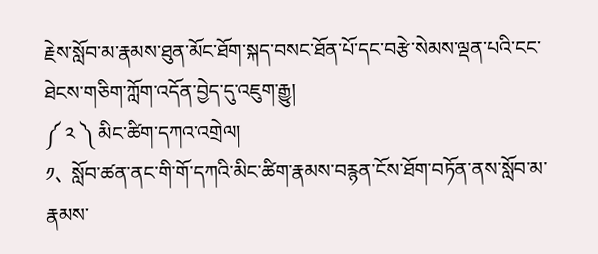རྗེས་སློབ་མ་རྣམས་ཐུན་མོང་ཐོག་སྐད་བསང་ཐོན་པོ་དང་བརྩེ་སེམས་ལྡན་པའི་ངང་ཐེངས་གཅིག་ཀློག་འདོན་བྱེད་དུ་འཇུག་རྒྱུ།
༼ ༢ ༽ མིང་ཚིག་དཀའ་འགྲེལ།
༡、 སློབ་ཚན་ནང་གི་གོ་དཀའི་མིང་ཚིག་རྣམས་བརྙན་ངོས་ཐོག་བཏོན་ནས་སློབ་མ་རྣམས་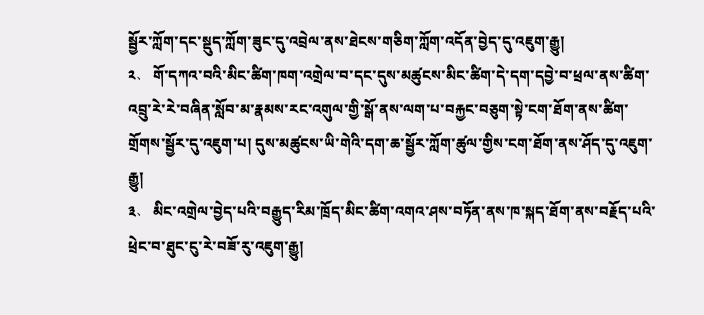སྦྱོར་ཀློག་དང་སྡུད་ཀློག་ཟུང་དུ་འབྲེལ་ནས་ཐེངས་གཅིག་ཀློག་འདོན་བྱེད་དུ་འཇུག་རྒྱུ།
༢、 གོ་དཀའ་བའི་མིང་ཚིག་ཁག་འགྲེལ་བ་དང་དུས་མཚུངས་མིང་ཚིག་དེ་དག་དབྱེ་བ་ཕྲལ་ནས་ཚིག་འབྲུ་རེ་རེ་བཞིན་སློབ་མ་རྣམས་རང་འགུལ་གྱི་སྒོ་ནས་ལག་པ་བརྐྱང་བཅུག་སྟེ་ངག་ཐོག་ནས་ཚིག་གྲོགས་སྦྱོར་དུ་འཇུག་པ། དུས་མཚུངས་ཡི་གེའི་དག་ཆ་སྦྱོར་ཀློག་ཚུལ་གྱིས་ངག་ཐོག་ནས་ཤོད་དུ་འཇུག་རྒྱུ།
༣、 མིང་འགྲེལ་བྱེད་པའི་བརྒྱུད་རིམ་ཁྲོད་མིང་ཚིག་འགའ་ཤས་བཏོན་ནས་ཁ་སྐད་ཐོག་ནས་བརྗོད་པའི་ཕྲེང་བ་ཐུང་ངུ་རེ་བཟོ་རུ་འཇུག་རྒྱུ།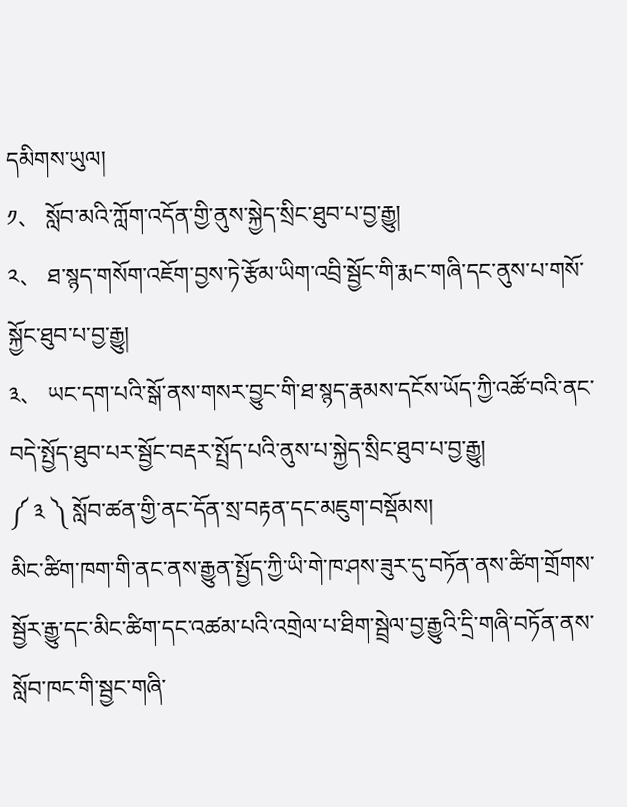དམིགས་ཡུལ།
༡、 སློབ་མའི་ཀློག་འདོན་གྱི་ནུས་སྐྱེད་སྲིང་ཐུབ་པ་བྱ་རྒྱུ།
༢、 ཐ་སྙད་གསོག་འཇོག་བྱས་ཏེ་རྩོམ་ཡིག་འབྲི་སྦྱོང་གི་རྨང་གཞི་དང་ནུས་པ་གསོ་སྐྱོང་ཐུབ་པ་བྱ་རྒྱུ།
༣、 ཡང་དག་པའི་སྒོ་ནས་གསར་བྱུང་གི་ཐ་སྙད་རྣམས་དངོས་ཡོད་ཀྱི་འཚོ་བའི་ནང་བདེ་སྤྱོད་ཐུབ་པར་སྦྱོང་བརྡར་སྤྲོད་པའི་ནུས་པ་སྐྱེད་སྲིང་ཐུབ་པ་བྱ་རྒྱུ།
༼ ༣ ༽ སློབ་ཚན་གྱི་ནང་དོན་སྲ་བརྟན་དང་མཇུག་བསྡོམས།
མིང་ཚིག་ཁག་གི་ནང་ནས་རྒྱུན་སྤྱོད་ཀྱི་ཡི་གེ་ཁ་ཤས་ཟུར་དུ་བཏོན་ནས་ཚིག་གྲོགས་སྦྱོར་རྒྱུ་དང་མིང་ཚིག་དང་འཚམ་པའི་འགྲེལ་པ་ཐིག་སྦྲེལ་བྱ་རྒྱུའི་དྲི་གཞི་བཏོན་ནས་སློབ་ཁང་གི་སྦྱང་གཞི་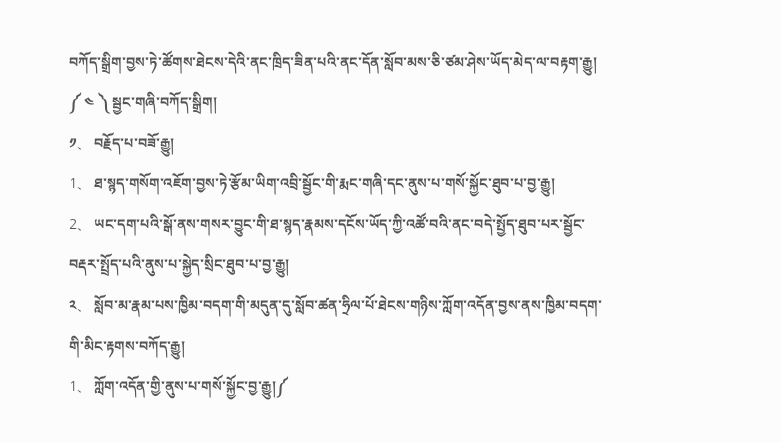བཀོད་སྒྲིག་བྱས་ཏེ་ཚོགས་ཐེངས་དེའི་ནང་ཁྲིད་ཟིན་པའི་ནང་དོན་སློབ་མས་ཅི་ཙམ་ཤེས་ཡོད་མེད་ལ་བརྟག་རྒྱུ།
༼ ༤ ༽ སྦྱང་གཞི་བཀོད་སྒྲིག།
༡、 བརྗོད་པ་བཟོ་རྒྱུ།
1、 ཐ་སྙད་གསོག་འཇོག་བྱས་ཏེ་རྩོམ་ཡིག་འབྲི་སྦྱོང་གི་རྨང་གཞི་དང་ནུས་པ་གསོ་སྐྱོང་ཐུབ་པ་བྱ་རྒྱུ།
2、 ཡང་དག་པའི་སྒོ་ནས་གསར་བྱུང་གི་ཐ་སྙད་རྣམས་དངོས་ཡོད་ཀྱི་འཚོ་བའི་ནང་བདེ་སྤྱོད་ཐུབ་པར་སྦྱོང་བརྡར་སྤྲོད་པའི་ནུས་པ་སྐྱེད་སྲིང་ཐུབ་པ་བྱ་རྒྱུ།
༢、 སློབ་མ་རྣམ་པས་ཁྱིམ་བདག་གི་མདུན་དུ་སློབ་ཚན་ཧྲིལ་པོ་ཐེངས་གཉིས་ཀློག་འདོན་བྱས་ནས་ཁྱིམ་བདག་གི་མིང་རྟགས་བཀོད་རྒྱུ།
1、 ཀློག་འདོན་གྱི་ནུས་པ་གསོ་སྐྱོང་བྱ་རྒྱུ།༼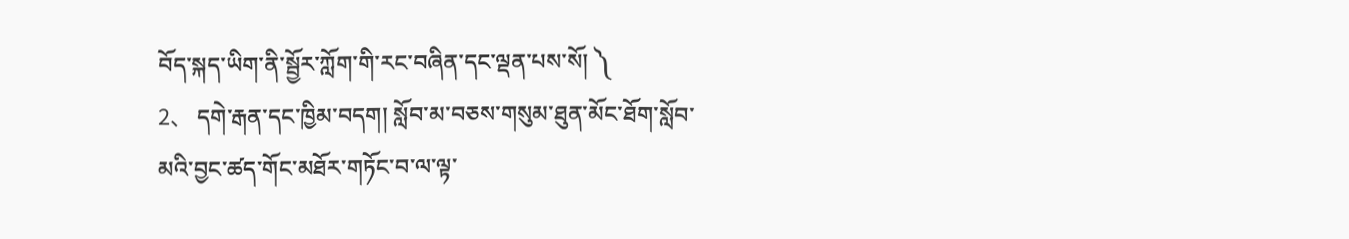བོད་སྐད་ཡིག་ནི་སྦྱོར་ཀློག་གི་རང་བཞིན་དང་ལྡན་པས་སོ། ༽
2、 དགེ་རྒན་དང་ཁྱིམ་བདག། སློབ་མ་བཅས་གསུམ་ཐུན་མོང་ཐོག་སློབ་མའི་བྱང་ཚད་གོང་མཐོར་གཏོང་བ་ལ་ལྟ་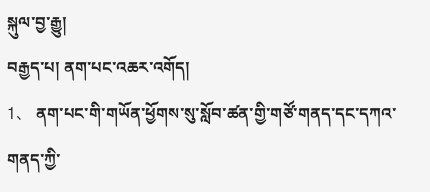སྐུལ་བྱ་རྒྱུ།
བརྒྱད་པ། ནག་པང་འཆར་འགོད།
1、 ནག་པང་གི་གཡོན་ཕྱོགས་སུ་སློབ་ཚན་གྱི་གཙོ་གནད་དང་དཀའ་གནད་ཀྱི་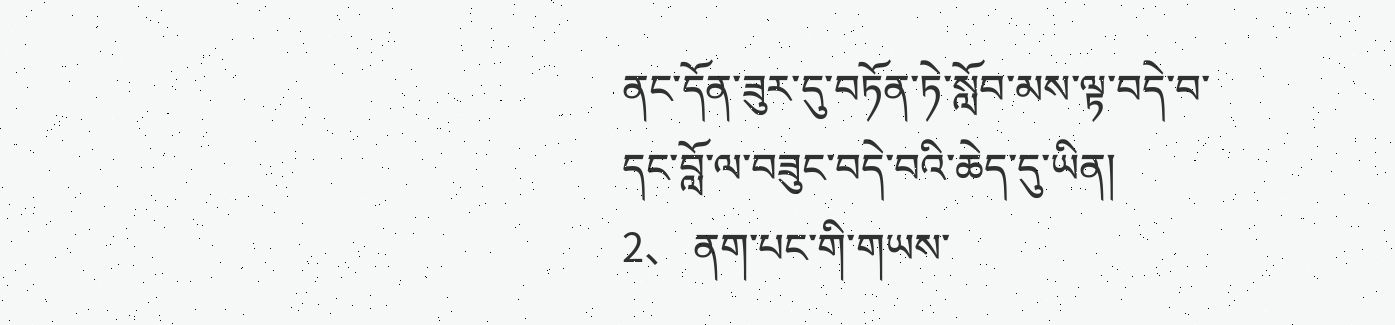ནང་དོན་ཟུར་དུ་བཏོན་ཏེ་སློབ་མས་ལྟ་བདེ་བ་དང་བློ་ལ་བཟུང་བདེ་བའི་ཆེད་དུ་ཡིན།
2、 ནག་པང་གི་གཡས་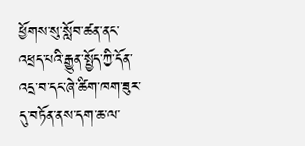ཕྱོགས་སུ་སློབ་ཚན་ནང་འཕྲད་པའི་རྒྱུན་སྤྱོད་ཀྱི་དོན་འདྲ་བ་དང་ཞེ་ཚིག་ཁག་ཟུར་དུ་བཏོན་ནས་དག་ཆ་ལ་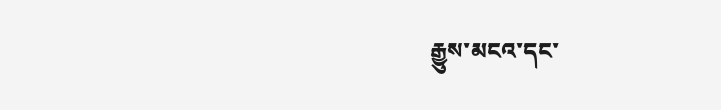རྒྱུས་མངའ་དང་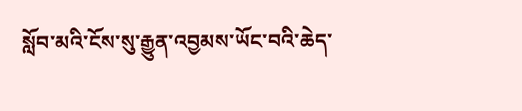སློབ་མའི་ངོས་སུ་རྒྱུན་འབྱམས་ཡོང་བའི་ཆེད་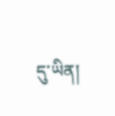དུ་ཡིན།